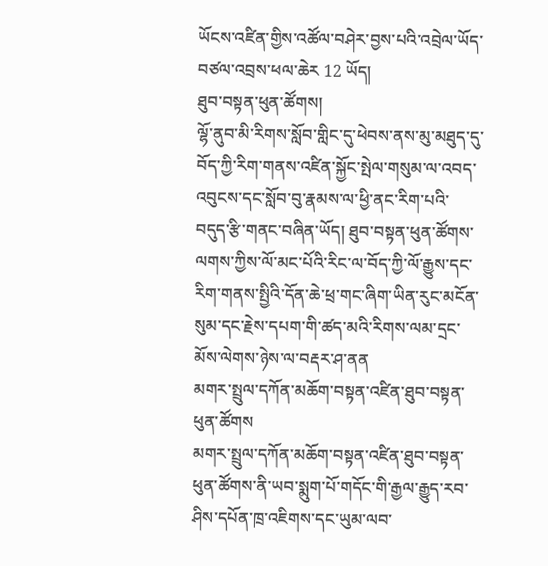ཡོངས་འཛིན་གྱིས་འཚོལ་བཤེར་བྱས་པའི་འབྲེལ་ཡོད་བཙལ་འབྲས་ཕལ་ཆེར 12 ཡོད།
ཐུབ་བསྟན་ཕུན་ཚོགས།
ལྷོ་ནུབ་མི་རིགས་སློབ་གླིང་དུ་ཕེབས་ནས་མུ་མཐུད་དུ་བོད་ཀྱི་རིག་གནས་འཛིན་སྐྱོང་སྤེལ་གསུམ་ལ་འབད་འབུངས་དང་སློབ་བུ་རྣམས་ལ་ཕྱི་ནང་རིག་པའི་བདུད་རྩི་གནང་བཞིན་ཡོད། ཐུབ་བསྟན་ཕུན་ཚོགས་ལགས་ཀྱིས་ལོ་མང་པོའི་རིང་ལ་བོད་ཀྱི་ལོ་རྒྱུས་དང་རིག་གནས་སྤྱིའི་དོན་ཆེ་ཕྲ་གང་ཞིག་ཡིན་རུང་མངོན་སུམ་དང་རྗེས་དཔག་གི་ཚད་མའི་རིགས་ལམ་དྲང་མོས་ལེགས་ཉེས་ལ་བརྡར་ཤ་ནན
མགར་སྤྲུལ་དཀོན་མཆོག་བསྟན་འཛིན་ཐུབ་བསྟན་ཕུན་ཚོགས
མགར་སྤྲུལ་དཀོན་མཆོག་བསྟན་འཛིན་ཐུབ་བསྟན་ཕུན་ཚོགས་ནི་ཡབ་སྨུག་པོ་གདོང་གི་རྒྱལ་རྒྱུད་རབ་ཤིས་དཔོན་ཁྲ་འཇིགས་དང་ཡུམ་ལབ་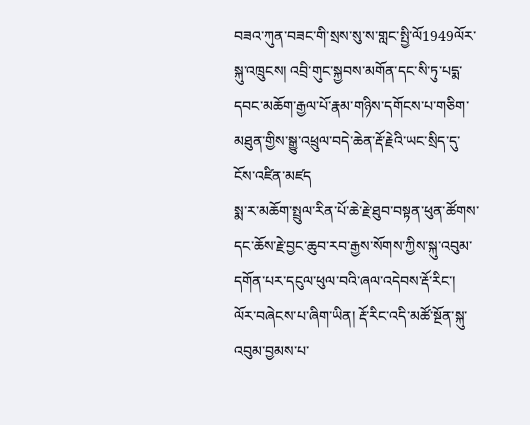བཟའ་ཀུན་བཟང་གི་སྲས་སུ་ས་གླང་སྤྱི་ལོ1949ལོར་སྐུ་འཁྲུངས། འབྲི་གུང་སྐྱབས་མགོན་དང་སི་ཏུ་པདྨ་དབང་མཆོག་རྒྱལ་པོ་རྣམ་གཉིས་དགོངས་པ་གཅིག་མཐུན་གྱིས་སྒྱུ་འཕྲུལ་བདེ་ཆེན་རྡོ་རྗེའི་ཡང་སྲིད་དུ་ངོས་འཛིན་མཛད
སྨ་ར་མཆོག་སྤྲུལ་རིན་པོ་ཆེ་རྗེ་ཐུབ་བསྟན་ཕུན་ཚོགས་དང་ཆོས་རྗེ་བྱང་ཆུབ་རབ་རྒྱས་སོགས་ཀྱིས་སྐུ་འབུམ་དགོན་པར་དངུལ་ཕུལ་བའི་ཞལ་འདེབས་རྡོ་རིང་།
ལོར་བཞེངས་པ་ཞིག་ཡིན། རྡོ་རིང་འདི་མཚོ་སྔོན་སྐུ་འབུམ་བྱམས་པ་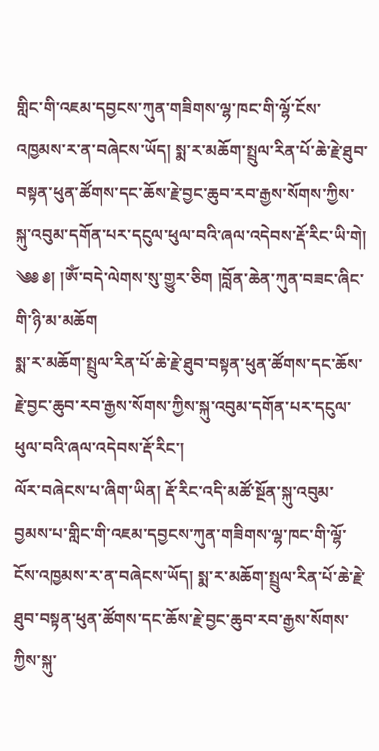གླིང་གི་འཇམ་དབྱངས་ཀུན་གཟིགས་ལྷ་ཁང་གི་ལྷོ་ངོས་འཁྱམས་ར་ན་བཞེངས་ཡོད། སྨ་ར་མཆོག་སྤྲུལ་རིན་པོ་ཆེ་རྗེ་ཐུབ་བསྟན་ཕུན་ཚོགས་དང་ཆོས་རྗེ་བྱང་ཆུབ་རབ་རྒྱས་སོགས་ཀྱིས་སྐུ་འབུམ་དགོན་པར་དངུལ་ཕུལ་བའི་ཞལ་འདེབས་རྡོ་རིང་ཡི་གེ། ༄༅ ༅། །ཨོཾ་བདེ་ལེགས་སུ་གྱུར་ཅིག །བློན་ཆེན་ཀུན་བཟང་ཞིང་གི་ཉི་མ་མཆོག
སྨ་ར་མཆོག་སྤྲུལ་རིན་པོ་ཆེ་རྗེ་ཐུབ་བསྟན་ཕུན་ཚོགས་དང་ཆོས་རྗེ་བྱང་ཆུབ་རབ་རྒྱས་སོགས་ཀྱིས་སྐུ་འབུམ་དགོན་པར་དངུལ་ཕུལ་བའི་ཞལ་འདེབས་རྡོ་རིང་།
ལོར་བཞེངས་པ་ཞིག་ཡིན། རྡོ་རིང་འདི་མཚོ་སྔོན་སྐུ་འབུམ་བྱམས་པ་གླིང་གི་འཇམ་དབྱངས་ཀུན་གཟིགས་ལྷ་ཁང་གི་ལྷོ་ངོས་འཁྱམས་ར་ན་བཞེངས་ཡོད། སྨ་ར་མཆོག་སྤྲུལ་རིན་པོ་ཆེ་རྗེ་ཐུབ་བསྟན་ཕུན་ཚོགས་དང་ཆོས་རྗེ་བྱང་ཆུབ་རབ་རྒྱས་སོགས་ཀྱིས་སྐུ་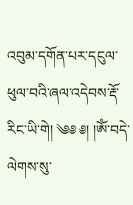འབུམ་དགོན་པར་དངུལ་ཕུལ་བའི་ཞལ་འདེབས་རྡོ་རིང་ཡི་གེ། ༄༅ ༅། །ཨོཾ་བདེ་ལེགས་སུ་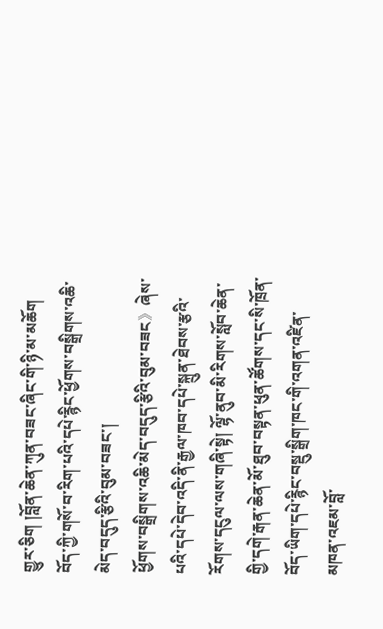གྱུར་ཅིག །བློན་ཆེན་ཀུན་བཟང་ཞིང་གི་ཉི་མ་མཆོག
བོད་ཀྱི་གསོ་བ་རིག་པའི་དཔེ་རྙིང་ཕྱོགས་བསྒྲིགས་འཆི་མེད་བདུད་རྩིའི་བུམ་བཟང་།
ཕྱོགས་བསྒྲིགས་འཆི་མེད་བདུད་རྩིའི་བུམ་བཟང》ཞེས་པའི་དཔེ་དེབ་འདི་ནི་རྒྱལ་ཁབ་དཔེ་སྐྲུན་ཐེབས་རྩའི་རོགས་དངུལ་ལས་གཞི་སྟེ། ལྷོ་ནུབ་མི་རིགས་སློབ་ཆེན་གྱི་དགེ་རྒན་ཆེན་མོ་ཐུབ་བསྟན་ཕུན་ཚོགས་དང་སི་ཁྲོན་བོད་ཡིག་དཔེ་རྙིང་བསྡུ་སྒྲིག་ཁང་གི་འགན་འཛིན་མཁན་འཇམ་བློ་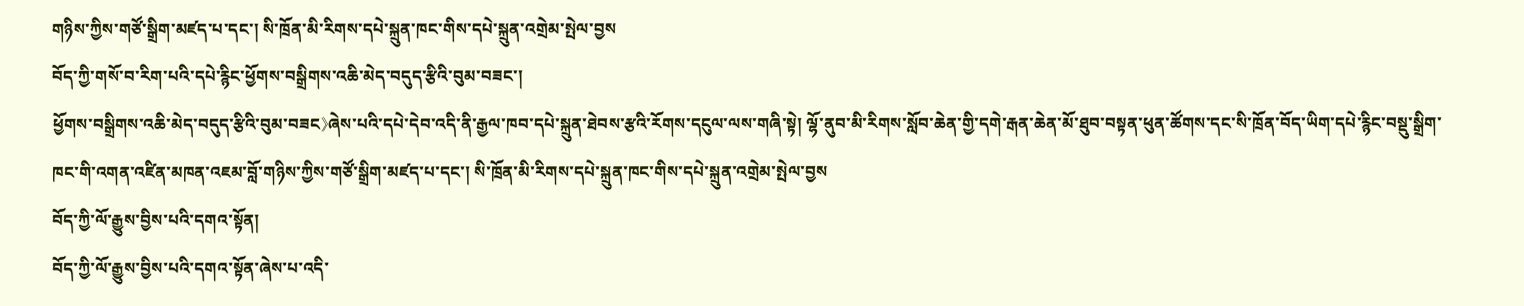གཉིས་ཀྱིས་གཙོ་སྒྲིག་མཛད་པ་དང་། སི་ཁྲོན་མི་རིགས་དཔེ་སྐྲུན་ཁང་གིས་དཔེ་སྐྲུན་འགྲེམ་སྤེལ་བྱས
བོད་ཀྱི་གསོ་བ་རིག་པའི་དཔེ་རྙིང་ཕྱོགས་བསྒྲིགས་འཆི་མེད་བདུད་རྩིའི་བུམ་བཟང་།
ཕྱོགས་བསྒྲིགས་འཆི་མེད་བདུད་རྩིའི་བུམ་བཟང》ཞེས་པའི་དཔེ་དེབ་འདི་ནི་རྒྱལ་ཁབ་དཔེ་སྐྲུན་ཐེབས་རྩའི་རོགས་དངུལ་ལས་གཞི་སྟེ། ལྷོ་ནུབ་མི་རིགས་སློབ་ཆེན་གྱི་དགེ་རྒན་ཆེན་མོ་ཐུབ་བསྟན་ཕུན་ཚོགས་དང་སི་ཁྲོན་བོད་ཡིག་དཔེ་རྙིང་བསྡུ་སྒྲིག་ཁང་གི་འགན་འཛིན་མཁན་འཇམ་བློ་གཉིས་ཀྱིས་གཙོ་སྒྲིག་མཛད་པ་དང་། སི་ཁྲོན་མི་རིགས་དཔེ་སྐྲུན་ཁང་གིས་དཔེ་སྐྲུན་འགྲེམ་སྤེལ་བྱས
བོད་ཀྱི་ལོ་རྒྱུས་བྱིས་པའི་དགའ་སྟོན།
བོད་ཀྱི་ལོ་རྒྱུས་བྱིས་པའི་དགའ་སྟོན་ཞེས་པ་འདི་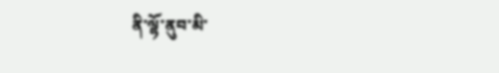ནི་ལྷོ་ནུབ་མི་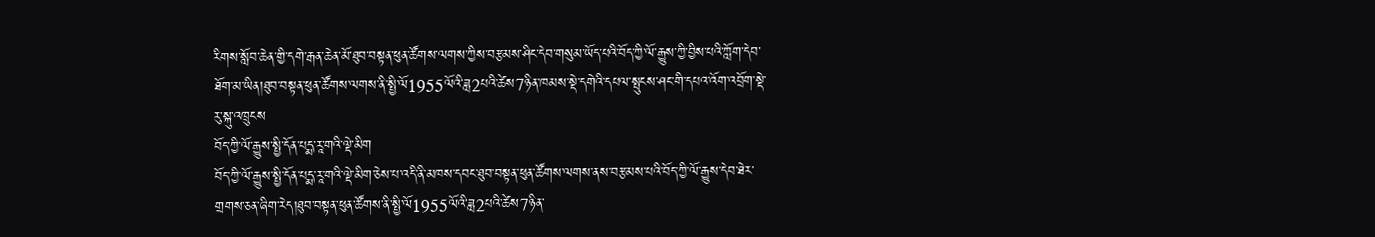རིགས་སློབ་ཆེན་གྱི་དགེ་རྒན་ཆེན་མོ་ཐུབ་བསྟན་ཕུན་ཚོགས་ལགས་ཀྱིས་བརྩམས་ཤིང་དེབ་གསུམ་ཡོད་པའི་བོད་ཀྱི་ལོ་རྒྱུས་ཀྱི་བྱིས་པའི་ཀློག་དེབ་ཐོག་མ་ཡིན།ཐུབ་བསྟན་ཕུན་ཚོགས་ལགས་ནི་སྤྱི་ལོ1955ལོའི་ཟླ2པའི་ཚེས7ཉིན་ཁམས་སྡེ་དགེའི་དཔལ་སྤུངས་ཤང་གི་དཔའ་འོག་འབྲོག་སྡེ་རུ་སྐུ་འཁྲུངས
བོད་ཀྱི་ལོ་རྒྱུས་སྤྱི་དོན་པདྨ་རཱ་གའི་ལྡེ་མིག
བོད་ཀྱི་ལོ་རྒྱུས་སྤྱི་དོན་པདྨ་རཱ་གའི་ལྡེ་མིག་ཅེས་པ་འདི་ནི་མཁས་དབང་ཐུབ་བསྟན་ཕུན་ཚོགས་ལགས་ནས་བརྩམས་པའི་བོད་ཀྱི་ལོ་རྒྱུས་དེབ་ཐེར་གྲགས་ཅན་ཞིག་རེད།ཐུབ་བསྟན་ཕུན་ཚོགས་ནི་སྤྱི་ལོ1955ལོའི་ཟླ2པའི་ཚེས7ཉིན་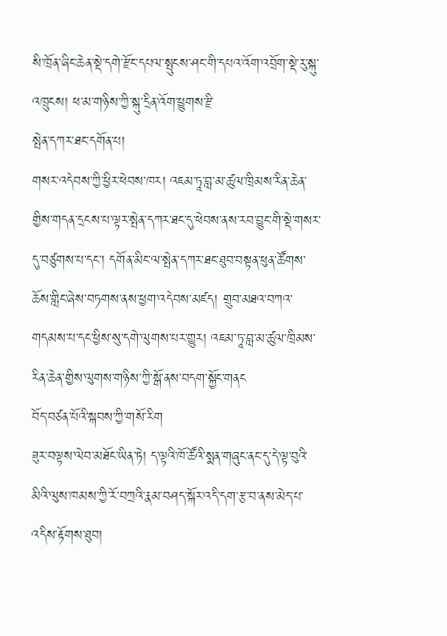སི་ཁྲོན་ཞིང་ཆེན་སྡེ་དགེ་རྫོང་དཔལ་སྤུངས་ཤང་གི་དཔའ་འོག་འབྲོག་སྡེ་རུ་སྐུ་འཁྲུངས། ཕ་མ་གཉིས་ཀྱི་སྐུ་དྲིན་འོག་ཕྱུགས་རྫི
སྤེན་དཀར་ཐང་དགོན་པ།
གསར་འདེབས་ཀྱི་ཕྱིར་ཕེབས་ཁར། འཇམ་ཏཱ་བླ་མ་ཚུལ་ཁྲིམས་རིན་ཆེན་གྱིས་གདན་དྲངས་པ་ལྟར་སྤེན་དཀར་ཐང་དུ་ཕེབས་ནས་རབ་བྱུང་གི་སྡེ་གསར་དུ་བཙུགས་པ་དང་། དགོན་མིང་ལ་སྤེན་དཀར་ཐང་ཐུབ་བསྟན་ཕུན་ཚོགས་ཆོས་གླིང་ཞེས་བཏགས་ནས་ཕྱག་འདེབས་མཛད། གྲུབ་མཐའ་བཀའ་གདམས་པ་དང་ཕྱིས་སུ་དགེ་ལུགས་པར་གྱུར། འཇམ་ཏཱ་བླ་མ་ཚུལ་ཁྲིམས་རིན་ཆེན་གྱིས་ལུགས་གཉིས་ཀྱི་སྒོ་ནས་བདག་སྐྱོང་གནང
བོད་བཙན་པོའི་སྐབས་ཀྱི་གསོ་རིག
ཟུར་བལྟས་ལེབ་མཐོང་ཡིན་ཏེ། ད་ལྟའི་ཁོ་ཚོའི་སྨན་གཞུང་ནང་དུ་དེ་ལྟ་བུའི་མིའི་ལུས་ཁམས་ཀྱི་རོ་བཀྲའི་རྣམ་བཤད་སྐོར་འདི་དག་རྩ་བ་ནས་མེད་པ་འདིས་རྟོགས་ཐུབ།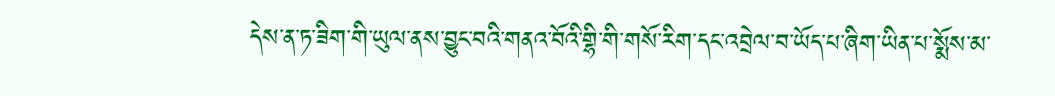དེས་ན་ཏ་ཟིག་གི་ཡུལ་ནས་བྱུང་བའི་གནའ་བོའི་གྷི་གི་གསོ་རིག་དང་འབྲེལ་བ་ཡོད་པ་ཞིག་ཡིན་པ་སྨོས་མ་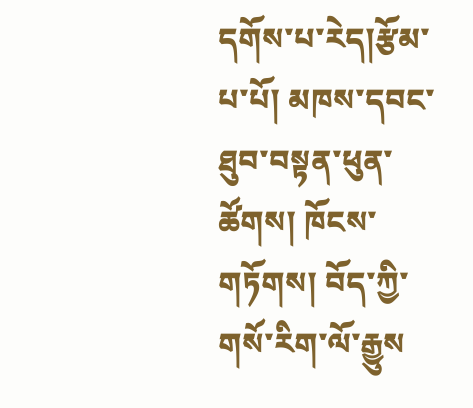དགོས་པ་རེད།རྩོམ་པ་པོ། མཁས་དབང་ཐུབ་བསྟན་ཕུན་ཚོགས། ཁོངས་གཏོགས། བོད་ཀྱི་གསོ་རིག་ལོ་རྒྱུས